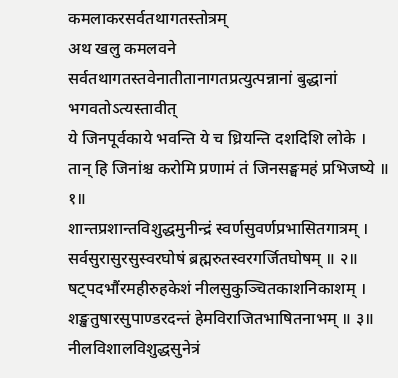कमलाकरसर्वतथागतस्तोत्रम्
अथ खलु कमलवने सर्वतथागतस्तवेनातीतानागतप्रत्युत्पन्नानां बुद्धानां
भगवतोऽत्यस्तावीत्
ये जिनपूर्वकाये भवन्ति ये च ध्रियन्ति दशदिशि लोके ।
तान् हि जिनांश्च करोमि प्रणामं तं जिनसङ्घमहं प्रभिजष्ये ॥ १॥
शान्तप्रशान्तविशुद्धमुनीन्द्रं स्वर्णसुवर्णप्रभासितगात्रम् ।
सर्वसुरासुरसुस्वरघोषं ब्रह्मरुतस्वरगर्जितघोषम् ॥ २॥
षट्पदभौंरमहीरुहकेशं नीलसुकुञ्चितकाशनिकाशम् ।
शङ्खतुषारसुपाण्डरदन्तं हेमविराजितभाषितनाभम् ॥ ३॥
नीलविशालविशुद्धसुनेत्रं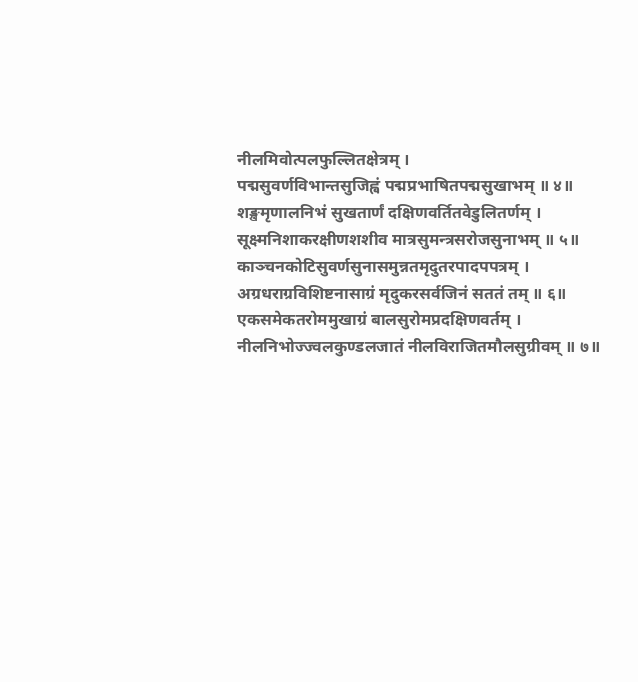नीलमिवोत्पलफुल्लितक्षेत्रम् ।
पद्मसुवर्णविभान्तसुजिह्वं पद्मप्रभाषितपद्मसुखाभम् ॥ ४॥
शङ्खमृणालनिभं सुखतार्णं दक्षिणवर्तितवेडुलितर्णम् ।
सूक्ष्मनिशाकरक्षीणशशीव मात्रसुमन्त्रसरोजसुनाभम् ॥ ५॥
काञ्चनकोटिसुवर्णसुनासमुन्नतमृदुतरपादपपत्रम् ।
अग्रधराग्रविशिष्टनासाग्रं मृदुकरसर्वजिनं सततं तम् ॥ ६॥
एकसमेकतरोममुखाग्रं बालसुरोमप्रदक्षिणवर्तम् ।
नीलनिभोज्ज्वलकुण्डलजातं नीलविराजितमौलसुग्रीवम् ॥ ७॥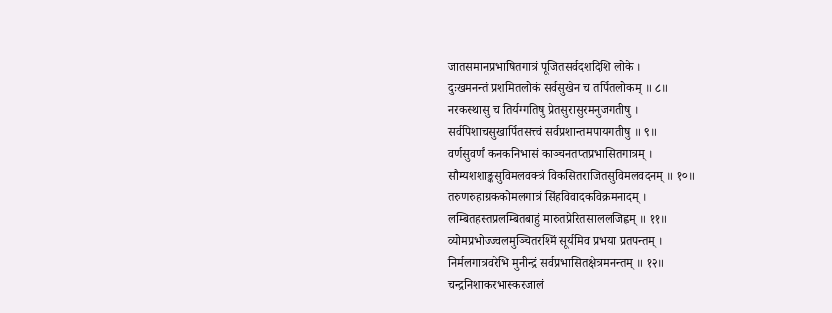जातसमानप्रभाषितगात्रं पूजितसर्वदशदिशि लोके ।
दुःखमनन्तं प्रशमितलोकं सर्वसुखेन च तर्पितलोकम् ॥ ८॥
नरकस्थासु च तिर्यग्गतिषु प्रेतसुरासुरमनुजगतीषु ।
सर्वपिशाचसुखार्पितसत्त्वं सर्वप्रशान्तमपायगतीषु ॥ ९॥
वर्णसुवर्णं कनकनिभासं काञ्चनतप्तप्रभासितगात्रम् ।
सौम्यशशाङ्कसुविमलवक्त्रं विकसितराजितसुविमलवदनम् ॥ १०॥
तरुणरुहाग्रककोमलगात्रं सिंहविवादकविक्रमनादम् ।
लम्बितहस्तप्रलम्बितबाहुं मारुतप्रेरितसाललजिह्वम् ॥ ११॥
व्योमप्रभोज्ज्वलमुञ्चितरश्मिं सूर्यमिव प्रभया प्रतपन्तम् ।
निर्मलगात्रवरेभि मुनीन्द्रं सर्वप्रभासितक्षेत्रमनन्तम् ॥ १२॥
चन्द्रनिशाकरभास्करजालं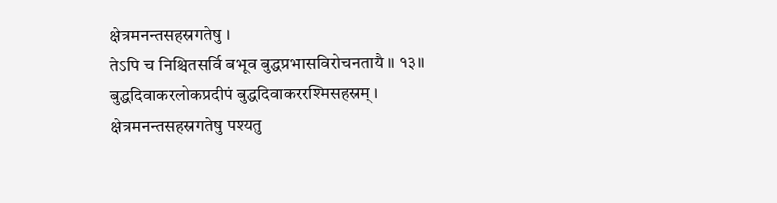क्षेत्रमनन्तसहस्रगतेषु ।
तेऽपि च निश्चितसर्वि बभूव बुद्धप्रभासविरोचनतायै ॥ १३॥
बुद्धदिवाकरलोकप्रदीपं बुद्धदिवाकररश्मिसहस्रम् ।
क्षेत्रमनन्तसहस्रगतेषु पश्यतु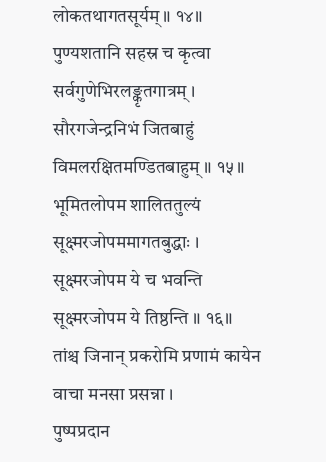लोकतथागतसूर्यम् ॥ १४॥
पुण्यशतानि सहस्र च कृत्वा सर्वगुणेभिरलङ्कृतगात्रम् ।
सौरगजेन्द्रनिभं जितबाहुं विमलरक्षितमण्डितबाहुम् ॥ १५॥
भूमितलोपम शालिततुल्यं सूक्ष्मरजोपममागतबुद्धाः ।
सूक्ष्मरजोपम ये च भवन्ति सूक्ष्मरजोपम ये तिष्ठन्ति ॥ १६॥
तांश्च जिनान् प्रकरोमि प्रणामं कायेन वाचा मनसा प्रसन्ना ।
पुष्पप्रदान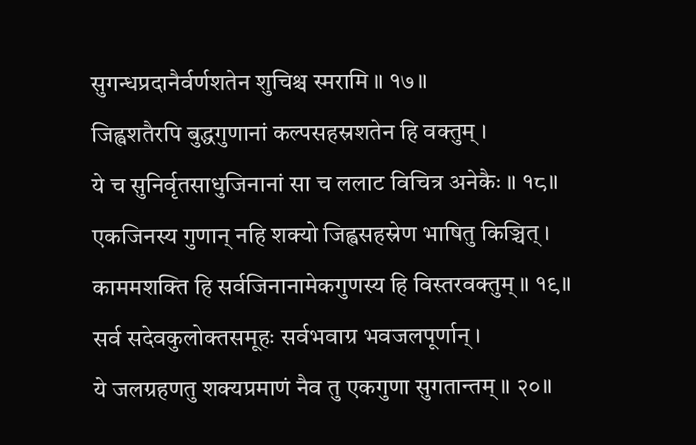सुगन्धप्रदानैर्वर्णशतेन शुचिश्च स्मरामि ॥ १७॥
जिह्वशतैरपि बुद्धगुणानां कल्पसहस्रशतेन हि वक्तुम् ।
ये च सुनिर्वृतसाधुजिनानां सा च ललाट विचित्र अनेकैः ॥ १८॥
एकजिनस्य गुणान् नहि शक्यो जिह्वसहस्रेण भाषितु किञ्चित् ।
काममशक्ति हि सर्वजिनानामेकगुणस्य हि विस्तरवक्तुम् ॥ १९॥
सर्व सदेवकुलोक्तसमूहः सर्वभवाग्र भवजलपूर्णान् ।
ये जलग्रहणतु शक्यप्रमाणं नैव तु एकगुणा सुगतान्तम् ॥ २०॥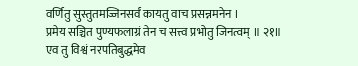वर्णितु सुस्तुतमज्जिनसर्वं कायतु वाच प्रसन्नमनेन ।
प्रमेय सञ्चित पुण्यफलाग्रं तेन च सत्त्व प्रभोतु जिनत्वम् ॥ २१॥
एव तु विश्वं नरपतिबुद्धमेव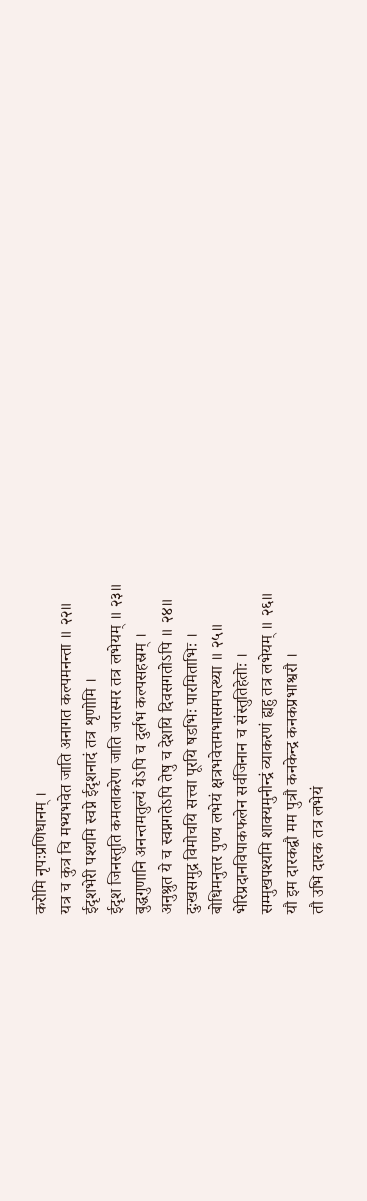करोमि नृपःप्रणिधानम् ।
यत्र च कुत्र चि मभ्यभवेत जाति अनागत कल्पमनन्ता ॥ २२॥
ईदृशभेरी पश्यमि स्वप्ने ईदृशनादं तत्र शृणोमि ।
ईदृश जिनस्तुति कमलाकरेण जाति जरास्मर तत्र लभेयम् ॥ २३॥
बुद्धगुणानि अनन्तमतुल्यं येऽपि च दुर्लभ कल्पसहस्रम् ।
अनुश्रुत ये च स्वप्नगतेऽपि तेषु च देशयि दिवसगतोऽपि ॥ २४॥
दुःखसमुद्र विमोचयि सत्त्वा पूरयि षडभिः पारमिताभिः ।
बोधिमनुत्तर पुण्य लभेयं क्षत्रभवेत्तमभासमपत्थ्या ॥ २५॥
भेरिप्रदानविपाकफलेन सर्वजिनान च संस्तुतिहेतोः ।
सम्मुखपश्यमि शाक्यमुनीन्द्रं व्याकरणं ह्यहु तत्र लभेयम् ॥ २६॥
यौ इम दारकद्वौ मम पुत्रौ कनकेन्द्र कनकप्रभाश्वरौ ।
तौ उभि दारक तत्र लभेयं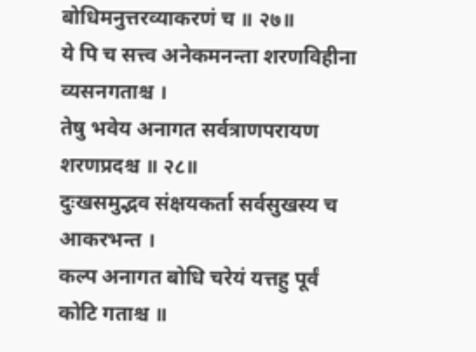बोधिमनुत्तरव्याकरणं च ॥ २७॥
ये पि च सत्त्व अनेकमनन्ता शरणविहीना व्यसनगताश्च ।
तेषु भवेय अनागत सर्वत्राणपरायण शरणप्रदश्च ॥ २८॥
दुःखसमुद्भव संक्षयकर्ता सर्वसुखस्य च आकरभन्त ।
कल्प अनागत बोधि चरेयं यत्तहु पूर्वं कोटि गताश्च ॥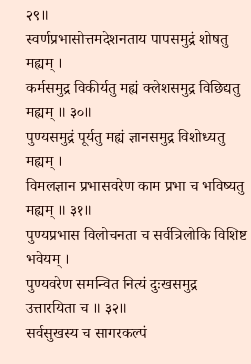२९॥
स्वर्णप्रभासोत्तमदेशनताय पापसमुद्रं शोषतु मह्यम् ।
कर्मसमुद्र विकीर्यतु मह्यं क्लेशसमुद्र विछिद्यतु मह्यम् ॥ ३०॥
पुण्यसमुद्रं पूर्यतु मह्यं ज्ञानसमुद्र विशोध्यतु मह्यम् ।
विमलज्ञान प्रभासवरेण काम प्रभा च भविष्यतु मह्यम् ॥ ३१॥
पुण्यप्रभास विलोचनता च सर्वत्रिलोकि विशिष्ट भवेयम् ।
पुण्यवरेण समन्वित नित्यं दुःखसमुद्र उत्तारयिता च ॥ ३२॥
सर्वसुखस्य च सागरकल्पं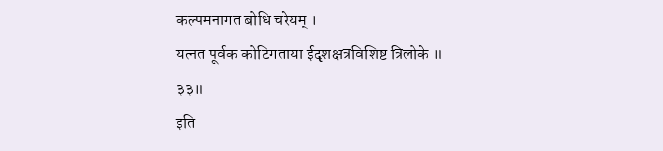कल्पमनागत बोधि चरेयम् ।
यत्नत पूर्वक कोटिगताया ईदृशक्षत्रविशिष्ट त्रिलोके ॥ ३३॥
इति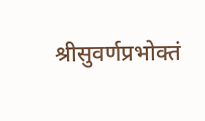श्रीसुवर्णप्रभोक्तं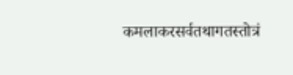कमलाकरसर्वतथागतस्तोत्रं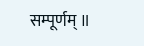सम्पूर्णम् ॥